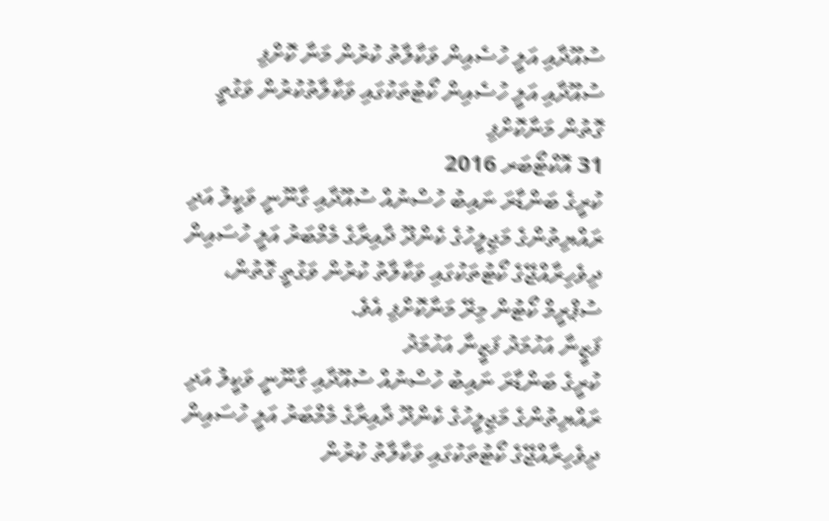ސުއޫދާއި އަލީ ހުސެއިން ވަކާލާތު ކުރުން މަނާ ކޮށްފި
ސުއޫދާއި އަލީ ހުސެއިން ކޯޓުތަކުގައި ވަކާލާތުކުރުން ވަގުތީ ގޮތުން މަނާކޮށްފި
31 އޮކްޓޯބަރ 2016
ކުރީގެ ބަންޑާރަ ނައިބު ހުސްނުއް ސުއޫދާއި ގާނޫނީ ވަކީލު އަދި ރައްޔިތުންގެ މަޖިލީހުގެ ކެންދޫ ދާއިރާގެ މެމްބަރު އަލީ ހުސައިން ދިވެހިރާއްޖޭގެ ކޯޓުތަކުގައި ވަކާލާތު ކުރުން ވަގުތީ ގޮތުން، ސުޕްރީމް ކޯޓުން މިރޭ މަނާކޮށްފި އެވެ.
ފަޒީނާ އަހުމަދު ފަޒީނާ އަހުމަދު
ކުރީގެ ބަންޑާރަ ނައިބު ހުސްނުއް ސުއޫދާއި ގާނޫނީ ވަކީލު އަދި ރައްޔިތުންގެ މަޖިލީހުގެ ކެންދޫ ދާއިރާގެ މެމްބަރު އަލީ ހުސައިން ދިވެހިރާއްޖޭގެ ކޯޓުތަކުގައި ވަކާލާތު ކުރުން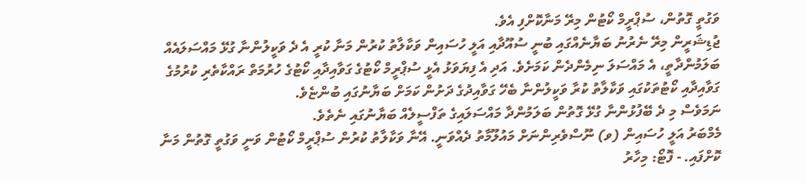ވަގުތީ ގޮތުން، ސުޕްރީމް ކޯޓުން މިރޭ މަނާކޮށްފި އެވެ.
ޖުޑިޝަރީން މިރޭ ނެރުނު ބަޔާނެއްގައި ބުނީ ސުއޫދާއި އަލީ ހުސައިން ވަކާލާތު ކުރުން މަނާ ކުރީ އެ ދެ ވަކީލުންނާ ގުޅޭ މައްސަލައެއް ބަލަމުންދާތީ، އެ މައްސަލަ ނިމެންދެން ކަމަށެވެ. އަދި އެ ފިޔަވަޅު އެޅީ ސުޕްރީމް ކޯޓުގެ ގަވާއިދާއި ކޯޓުގެ ހުރުމަތް ރައްކާތެރި ކުރުމުގެ ގަވާއިދާއި ކޯޓުތަކުގައި ވަކާލާތު ކުރާ ވަކީލުންނާ ބެހޭ ގަވާއިދުގެ ދަށުން ކަމަށް ބަޔާނުގައި ބުންޏެވެ.
ނަމަވެސް މި ދެ ބޭފުޅުންނާ ގުޅޭ ގޮތުން ބަލަމުންދާ މައްސަލައިގެ ތަފްސީލެއް ބަޔާނުގައި ނެތެވެ.
މެމްބަރު އަލީ ހުސައިން (ވ) ނޫސްވެރިންނަށް މައުލޫމާތު ދެއްވަނީ. އޭނާ ވަކާލާތު ކުރުން ސުޕްރީމް ކޯޓުން ވަނީ ވަގުތީ ގޮތުން މަނާ ކޮށްފައި. - ފޮޓޯ: މިހާރު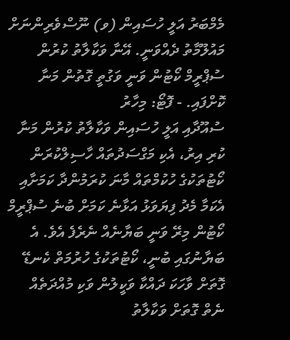މެމްބަރު އަލީ ހުސައިން (ވ) ނޫސްވެރިންނަށް މައުލޫމާތު ދެއްވަނީ. އޭނާ ވަކާލާތު ކުރުން ސުޕްރީމް ކޯޓުން ވަނީ ވަގުތީ ގޮތުން މަނާ ކޮށްފައި. - ފޮޓޯ: މިހާރު
ސުއޫދާއި އަލީ ހުސައިން ވަކާލާތު ކުރުން މަނާ ކުރި އިރު، އެކި މަގްސަދުތައް ހާސިލްކުރަން ކޯޓުތަކުގެ ހުކުމްތައް މާނަ ކުރަމުންދާ ކަމަށާއި އެކަމާ މެދު ފިޔަވަޅު އަޅާނެ ކަމަށް ބުނެ ސުޕްރީމް ކޯޓުން މިރޭ ވަނީ ބަޔާނެއް ނެރެފެ އެވެ. އެ ބަޔާނުގައި ބުނީ، ކޯޓުތަކުގެ ހުރުމަތް ކެނޑޭ ގޮތަށް ވާހަކަ ދައްކާ ވަކީލުން ވަކި މުއްދަތެއް ނެތް ގޮތަށް ވަކާލާތު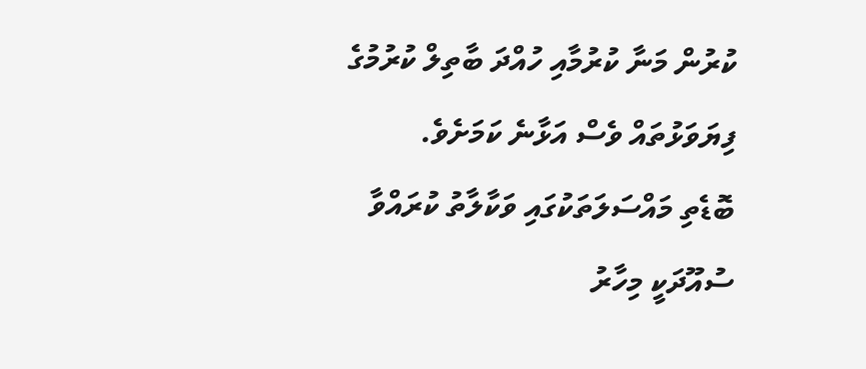ކުރުން މަނާ ކުރުމާއި ހުއްދަ ބާތިލް ކުރުމުގެ ފިޔަވަޅުތައް ވެސް އަޅާނެ ކަމަށެވެ.
ބޮޑެތި މައްސަލަތަކުގައި ވަކާލާތު ކުރައްވާ ސުއޫދަކީ މިހާރު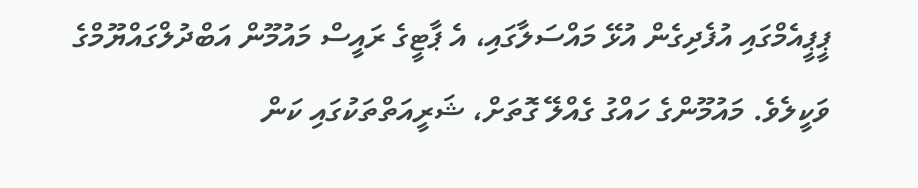ޕީޕީއެމްގައި އުފެދިގެން އުޅޭ މައްސަލާގައި، އެ ޕާޓީގެ ރައީސް މައުމޫން އަބްދުލްގައްޔޫމްގެ ވަކީލެވެ. މައުމޫންގެ ހައްގު ގެއްލޭ ގޮތަށް، ޝަރީއަތްތަކުގައި ކަން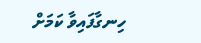ހިނގާފައިވާ ކަމަށް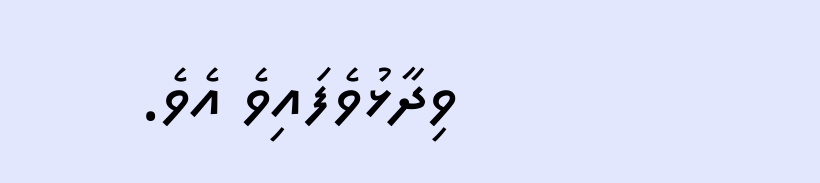ވިދާޅުވެފައިވެ އެވެ.